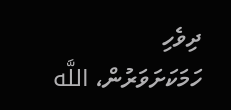ދިވެހި
ހަމަކަށަވަރުން، اللَّه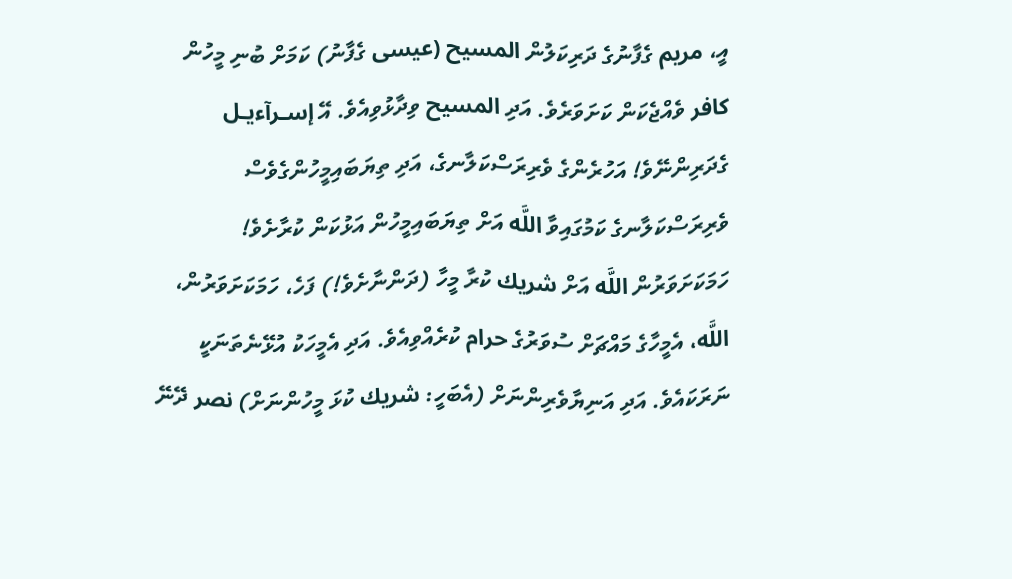އީ، مريم ގެފާނުގެ ދަރިކަލުން المسيح (عيسى ގެފާނު) ކަމަށް ބުނި މީހުން كافر ވެއްޖެކަން ކަށަވަރެވެ. އަދި المسيح ވިދާޅުވިއެވެ. އޭ إسـرآءيـل ގެދަރިންނޭވެ! އަހުރެންގެ ވެރިރަސްކަލާނގެ، އަދި ތިޔަބައިމީހުންގެވެސް ވެރިރަސްކަލާނގެ ކަމުގައިވާ اللَّه އަށް ތިޔަބައިމީހުން އަޅުކަން ކުރާށެވެ! ހަމަކަށަވަރުން اللَّه އަށް شريك ކުރާ މީހާ (ދަންނާށެވެ!) ފަހެ، ހަމަކަށަވަރުން، اللَّه، އެމީހާގެ މައްޗަށް ސުވަރުގެ حرام ކުރެއްވިއެވެ. އަދި އެމީހަކު އުޅޭނެތަނަކީ ނަރަކައެވެ. އަދި އަނިޔާވެރިންނަށް (އެބަހީ: شريك ކުޅަ މީހުންނަށް) نصر ދޭނޭ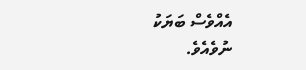އެއްވެސް ބަޔަކު ނުވެއެވެ.